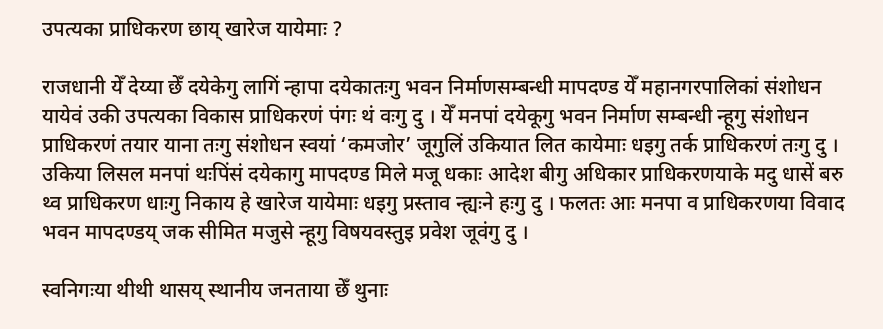उपत्यका प्राधिकरण छाय् खारेज यायेमाः ?

राजधानी येँ देय्या छेँ दयेकेगु लागिं न्हापा दयेकातःगु भवन निर्माणसम्बन्धी मापदण्ड येँ महानगरपालिकां संशोधन यायेवं उकी उपत्यका विकास प्राधिकरणं पंगः थं वःगु दु । येँ मनपां दयेकूगु भवन निर्माण सम्बन्धी न्हूगु संशोधन प्राधिकरणं तयार याना तःगु संशोधन स्वयां ‘कमजोर’ जूगुलिं उकियात लित कायेमाः धइगु तर्क प्राधिकरणं तःगु दु । उकिया लिसल मनपां थःपिंसं दयेकागु मापदण्ड मिले मजू धकाः आदेश बीगु अधिकार प्राधिकरणयाके मदु धासें बरु थ्व प्राधिकरण धाःगु निकाय हे खारेज यायेमाः धइगु प्रस्ताव न्ह्यःने हःगु दु । फलतः आः मनपा व प्राधिकरणया विवाद भवन मापदण्डय् जक सीमित मजुसे न्हूगु विषयवस्तुइ प्रवेश जूवंगु दु ।

स्वनिगःया थीथी थासय् स्थानीय जनताया छेँ थुनाः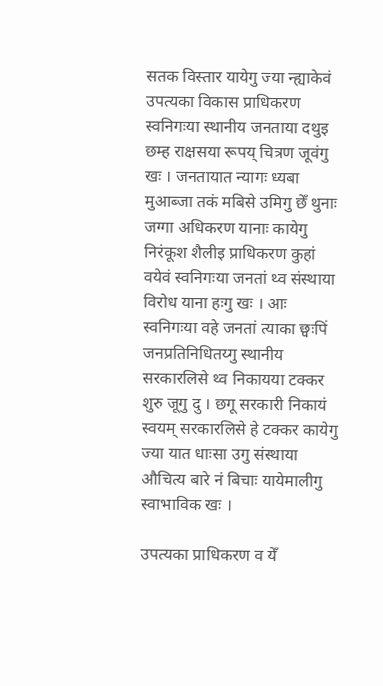सतक विस्तार यायेगु ज्या न्ह्याकेवं उपत्यका विकास प्राधिकरण स्वनिगःया स्थानीय जनताया दथुइ छम्ह राक्षसया रूपय् चित्रण जूवंगु खः । जनतायात न्यागः ध्यबा मुआब्जा तकं मबिसे उमिगु छेँ थुनाः जग्गा अधिकरण यानाः कायेगु निरंकूश शैलीइ प्राधिकरण कुहां वयेवं स्वनिगःया जनतां थ्व संस्थाया विरोध याना हःगु खः । आः स्वनिगःया वहे जनतां त्याका छ्वःपिं जनप्रतिनिधितय्गु स्थानीय सरकारलिसे थ्व निकायया टक्कर शुरु जूगु दु । छगू सरकारी निकायं स्वयम् सरकारलिसे हे टक्कर कायेगु ज्या यात धाःसा उगु संस्थाया औचित्य बारे नं बिचाः यायेमालीगु स्वाभाविक खः ।

उपत्यका प्राधिकरण व येँ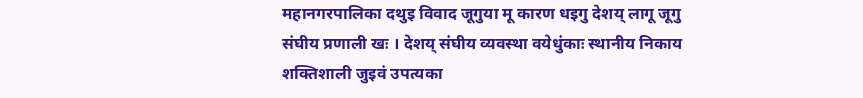महानगरपालिका दथुइ विवाद जूगुया मू कारण धइगु देशय् लागू जूगु संघीय प्रणाली खः । देशय् संघीय व्यवस्था वयेधुंकाः स्थानीय निकाय शक्तिशाली जुइवं उपत्यका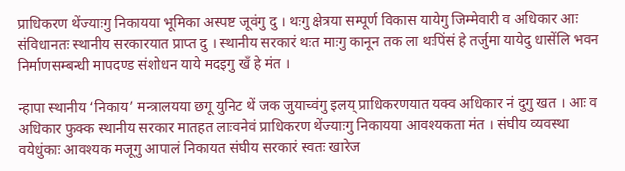प्राधिकरण थेंज्याःगु निकायया भूमिका अस्पष्ट जूवंगु दु । थःगु क्षेत्रया सम्पूर्ण विकास यायेगु जिम्मेवारी व अधिकार आः संविधानतः स्थानीय सरकारयात प्राप्त दु । स्थानीय सरकारं थःत माःगु कानून तक ला थःपिंसं हे तर्जुमा यायेदु धासेंलि भवन निर्माणसम्बन्धी मापदण्ड संशोधन याये मदइगु खँ हे मंत ।

न्हापा स्थानीय ‘निकाय’ मन्त्रालयया छगू युनिट थें जक जुयाच्वंगु इलय् प्राधिकरणयात यक्व अधिकार नं दुगु खत । आः व अधिकार फुक्क स्थानीय सरकार मातहत लाःवनेवं प्राधिकरण थेंज्याःगु निकायया आवश्यकता मंत । संघीय व्यवस्था वयेधुंकाः आवश्यक मजूगु आपालं निकायत संघीय सरकारं स्वतः खारेज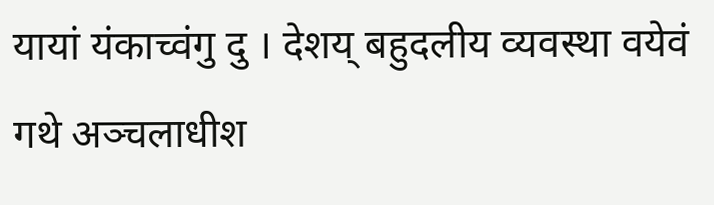यायां यंकाच्वंगु दु । देशय् बहुदलीय व्यवस्था वयेवं गथे अञ्चलाधीश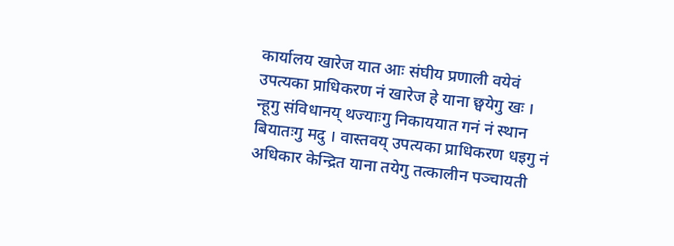कार्यालय खारेज यात आः संघीय प्रणाली वयेवं उपत्यका प्राधिकरण नं खारेज हे याना छ्वयेगु खः । न्हूगु संविधानय् थज्याःगु निकाययात गनं नं स्थान बियातःगु मदु । वास्तवय् उपत्यका प्राधिकरण धइगु नं अधिकार केन्द्रित याना तयेगु तत्कालीन पञ्चायती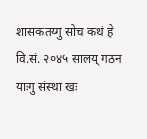शासकतय्गु सोच कथं हे वि.सं. २०४५ सालय् गठन याःगु संस्था खः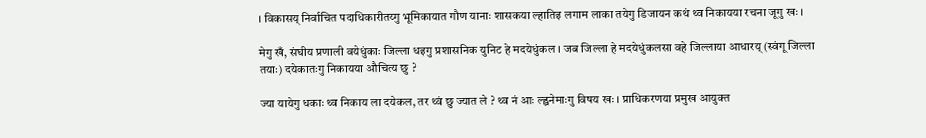। विकासय् निर्वाचित पदाधिकारीतय्गु भूमिकायात गौण यानाः शासकया ल्हातिइ लगाम लाका तयेगु डिजायन कथं थ्व निकायया रचना जूगु खः ।

मेगु खँ, संघीय प्रणाली वयेधुंकाः जिल्ला धइगु प्रशासनिक युनिट हे मदयेधुंकल । जब जिल्ला हे मदयेधुंकलसा वहे जिल्लाया आधारय् (स्वंगू जिल्ला तयाः) दयेकातःगु निकायया औचित्य छु ?

ज्या यायेगु धकाः थ्व निकाय ला दयेकल, तर थ्वं छु ज्यात ले ? थ्व नं आः ल्ह्वनेमाःगु विषय खः । प्राधिकरणया प्रमुख आयुक्त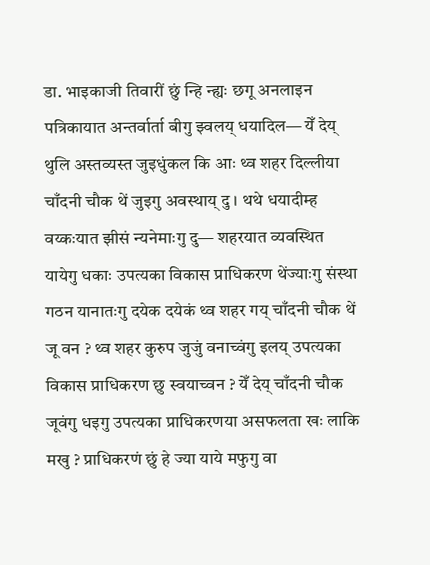डा. भाइकाजी तिवारीं छुं न्हि न्ह्यः छगू अनलाइन पत्रिकायात अन्तर्वार्ता बीगु झ्वलय् धयादिल— येँ देय् थुलि अस्तव्यस्त जुइधुंकल कि आः थ्व शहर दिल्लीया चाँदनी चौक थें जुइगु अवस्थाय् दु । थथे धयादीम्ह वय्कःयात झीसं न्यनेमाःगु दु— शहरयात व्यवस्थित यायेगु धकाः उपत्यका विकास प्राधिकरण थेंज्याःगु संस्था गठन यानातःगु दयेक दयेकं थ्व शहर गय् चाँदनी चौक थें जू वन ? थ्व शहर कुरुप जुजुं वनाच्वंगु इलय् उपत्यका विकास प्राधिकरण छु स्वयाच्वन ? येँ देय् चाँदनी चौक जूवंगु धइगु उपत्यका प्राधिकरणया असफलता खः लाकि मखु ? प्राधिकरणं छुं हे ज्या याये मफुगु वा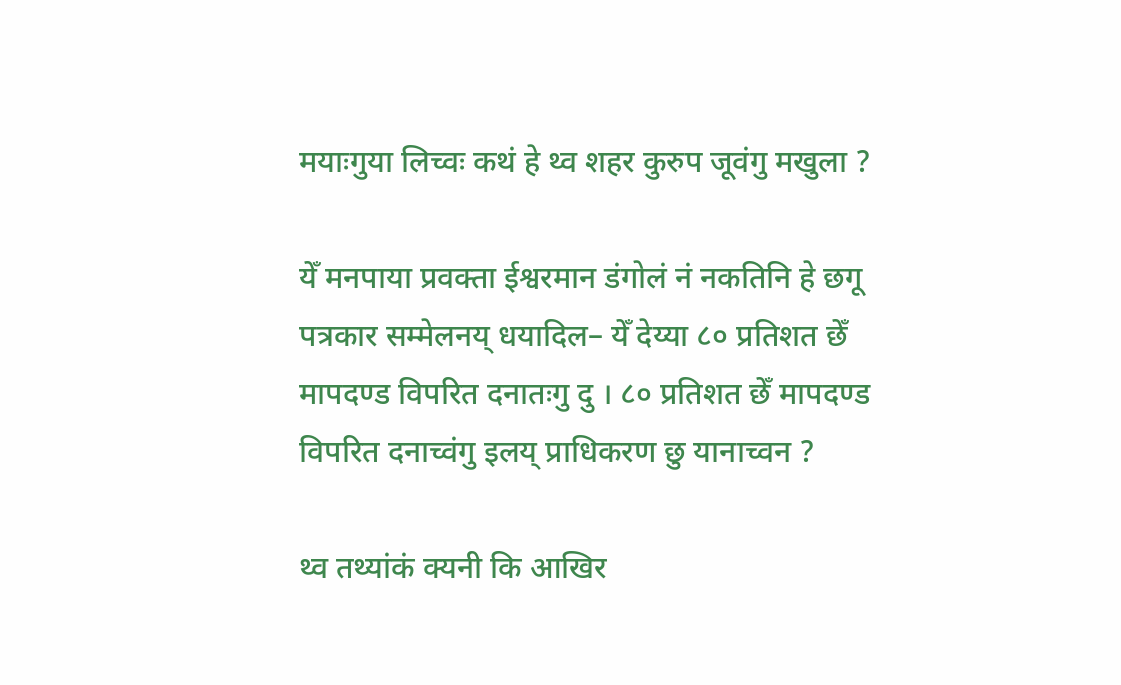मयाःगुया लिच्वः कथं हे थ्व शहर कुरुप जूवंगु मखुला ?

येँ मनपाया प्रवक्ता ईश्वरमान डंगोलं नं नकतिनि हे छगू पत्रकार सम्मेलनय् धयादिल– येँ देय्या ८० प्रतिशत छेँ मापदण्ड विपरित दनातःगु दु । ८० प्रतिशत छेँ मापदण्ड विपरित दनाच्वंगु इलय् प्राधिकरण छु यानाच्वन ?

थ्व तथ्यांकं क्यनी कि आखिर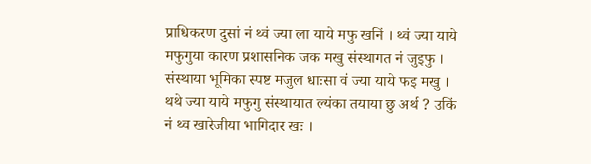प्राधिकरण दुसां नं थ्वं ज्या ला याये मफु खनिं । थ्वं ज्या याये मफुगुया कारण प्रशासनिक जक मखु संस्थागत नं जुइफु । संस्थाया भूमिका स्पष्ट मजुल धाःसा वं ज्या याये फइ मखु । थथे ज्या याये मफुगु संस्थायात ल्यंका तयाया छु अर्थ ? उकिं नं थ्व खारेजीया भागिदार खः ।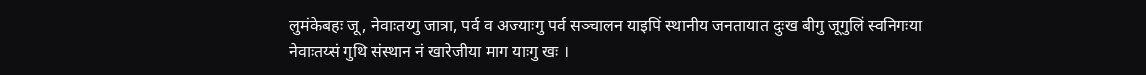लुमंकेबहः जू, नेवाःतय्गु जात्रा, पर्व व अज्याःगु पर्व सञ्चालन याइपिं स्थानीय जनतायात दुःख बीगु जूगुलिं स्वनिगःया नेवाःतय्सं गुथि संस्थान नं खारेजीया माग याःगु खः ।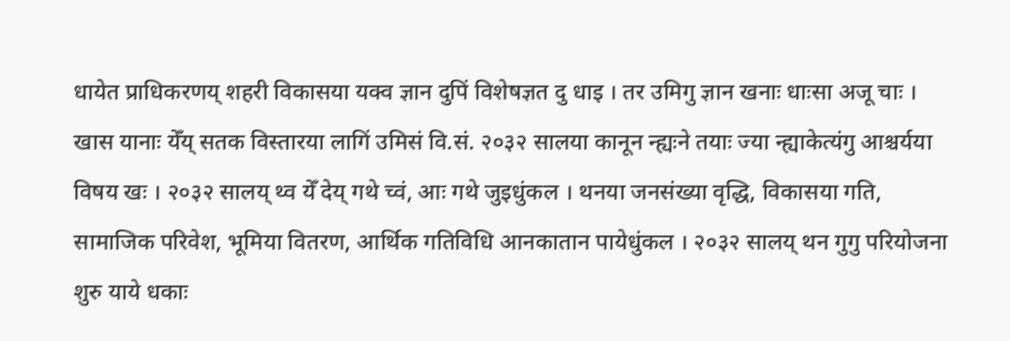धायेत प्राधिकरणय् शहरी विकासया यक्व ज्ञान दुपिं विशेषज्ञत दु धाइ । तर उमिगु ज्ञान खनाः धाःसा अजू चाः । खास यानाः येँय् सतक विस्तारया लागिं उमिसं वि.सं. २०३२ सालया कानून न्ह्यःने तयाः ज्या न्ह्याकेत्यंगु आश्चर्यया विषय खः । २०३२ सालय् थ्व येँ देय् गथे च्वं, आः गथे जुइधुंकल । थनया जनसंख्या वृद्धि, विकासया गति, सामाजिक परिवेश, भूमिया वितरण, आर्थिक गतिविधि आनकातान पायेधुंकल । २०३२ सालय् थन गुगु परियोजना शुरु याये धकाः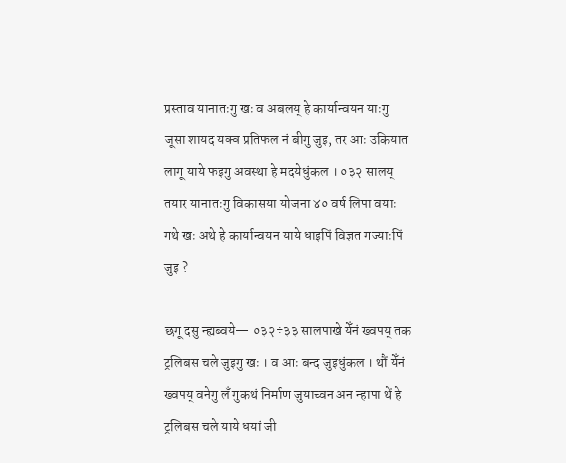प्रस्ताव यानातःगु खः व अबलय् हे कार्यान्वयन याःगु जूसा शायद यक्व प्रतिफल नं बीगु जुइ, तर आः उकियात लागू याये फइगु अवस्था हे मदयेधुंकल । ०३२ सालय् तयार यानातःगु विकासया योजना ४० वर्ष लिपा वयाः गथे खः अथे हे कार्यान्वयन याये धाइपिं विज्ञत गज्याःपिं जुइ ?

छगू दसु न्ह्यब्वये— ०३२÷३३ सालपाखे येँनं ख्वपय् तक ट्रलिबस चले जुइगु खः । व आः बन्द जुइधुंकल । थौं येँनं ख्वपय् वनेगु लँ गुकथं निर्माण जुयाच्वन अन न्हापा थें हे ट्रलिबस चले याये धयां जी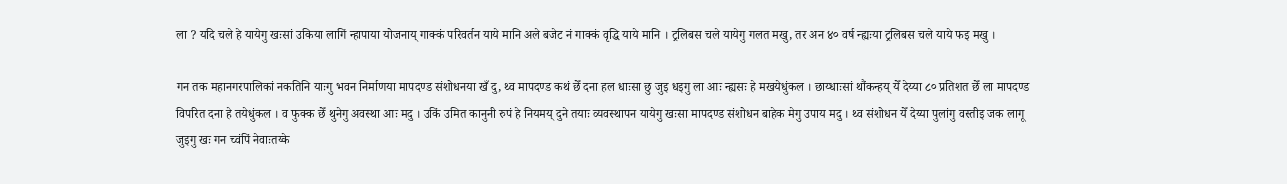ला ? यदि चले हे यायेगु खःसां उकिया लागिं न्हापाया योजनाय् गाक्कं परिवर्तन याये मानि अले बजेट नं गाक्कं वृद्धि याये मानि । ट्रलिबस चले यायेगु गलत मखु, तर अन ४० वर्ष न्ह्यःया ट्रलिबस चले याये फइ मखु ।

गन तक महानगरपालिकां नकतिनि याःगु भवन निर्माणया मापदण्ड संशोधनया खँ दु, थ्व मापदण्ड कथं छेँ दना हल धाःसा छु जुइ धइगु ला आः न्ह्यसः हे मखयेधुंकल । छाय्धाःसां थौंकन्हय् येँ देय्या ८० प्रतिशत छेँ ला मापदण्ड विपरित दना हे तयेधुंकल । व फुक्क छेँ थुनेगु अवस्था आः मदु । उकिं उमित कानुनी रुपं हे नियमय् दुने तयाः व्यवस्थापन यायेगु खःसा मापदण्ड संशोधन बाहेक मेगु उपाय मदु । थ्व संशोधन येँ देय्या पुलांगु वस्तीइ जक लागू जुइगु खः गन च्वंपिं नेवाःतय्के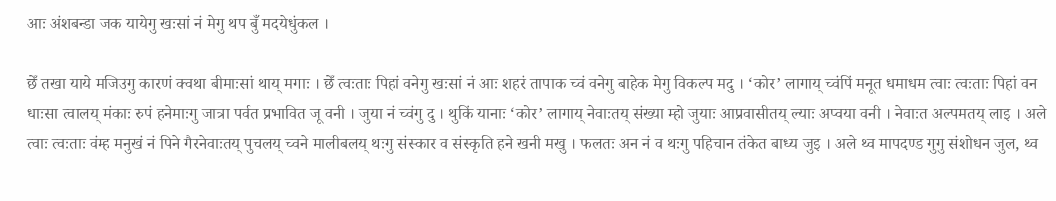आः अंशबन्डा जक यायेगु खःसां नं मेगु थप बुँ मदयेधुंकल ।

छेँ तखा याये मजिउगु कारणं क्वथा बीमाःसां थाय् मगाः । छेँ त्वःताः पिहां वनेगु खःसां नं आः शहरं तापाक च्वं वनेगु बाहेक मेगु विकल्प मदु । ‘कोर’ लागाय् च्वंपिं मनूत धमाधम त्वाः त्वःताः पिहां वन धाःसा त्वालय् मंकाः रुपं हनेमाःगु जात्रा पर्वत प्रभावित जू वनी । जुया नं च्वंगु दु । थुकिं यानाः ‘कोर’ लागाय् नेवाःतय् संख्या म्हो जुयाः आप्रवासीतय् ल्याः अप्वया वनी । नेवाःत अल्पमतय् लाइ । अले त्वाः त्वःताः वंम्ह मनुखं नं पिने गैरनेवाःतय् पुचलय् च्वने मालीबलय् थःगु संस्कार व संस्कृति हने खनी मखु । फलतः अन नं व थःगु पहिचान तंकेत बाध्य जुइ । अले थ्व मापदण्ड गुगु संशोधन जुल, थ्व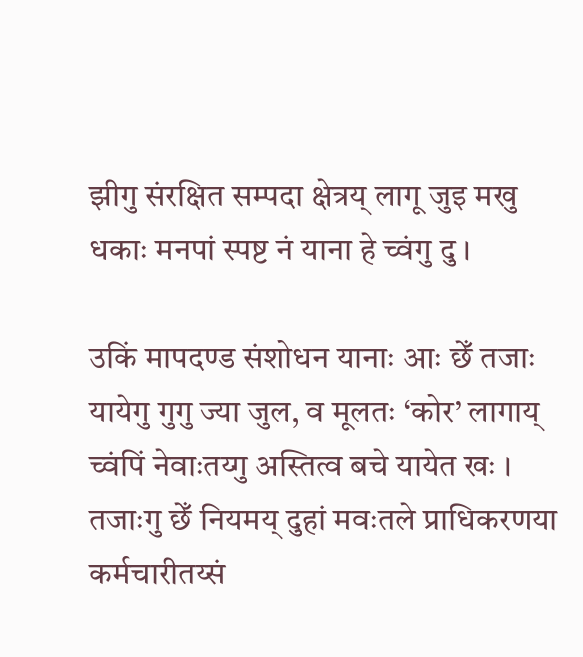झीगु संरक्षित सम्पदा क्षेत्रय् लागू जुइ मखु धकाः मनपां स्पष्ट नं याना हे च्वंगु दु ।

उकिं मापदण्ड संशोधन यानाः आः छेँ तजाः यायेगु गुगु ज्या जुल, व मूलतः ‘कोर’ लागाय् च्वंपिं नेवाःतय्गु अस्तित्व बचे यायेत खः । तजाःगु छेँ नियमय् दुहां मवःतले प्राधिकरणया कर्मचारीतय्सं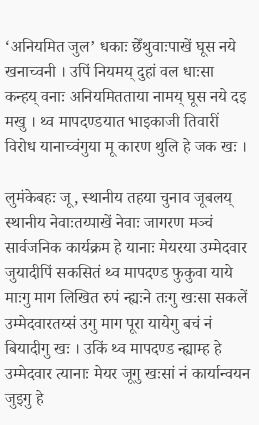‘अनियमित जुल’ धकाः छेँथुवाःपाखें घूस नये खनाच्वनी । उपिं नियमय् दुहां वल धाःसा कन्हय् वनाः अनियमितताया नामय् घूस नये दइ मखु । थ्व मापदण्डयात भाइकाजी तिवारीं विरोध यानाच्वंगुया मू कारण थुलि हे जक खः ।

लुमंकेबहः जू, स्थानीय तहया चुनाव जूबलय् स्थानीय नेवाःतय्पाखें नेवाः जागरण मञ्चं सार्वजनिक कार्यक्रम हे यानाः मेयरया उम्मेदवार जुयादीपिं सकसितं थ्व मापदण्ड फुकुवा याये माःगु माग लिखित रुपं न्ह्यःने तःगु खःसा सकलें उम्मेदवारतय्सं उगु माग पूरा यायेगु बचं नं बियादीगु खः । उकिं थ्व मापदण्ड न्ह्याम्ह हे उम्मेदवार त्यानाः मेयर जूगु खःसां नं कार्यान्वयन जुइगु हे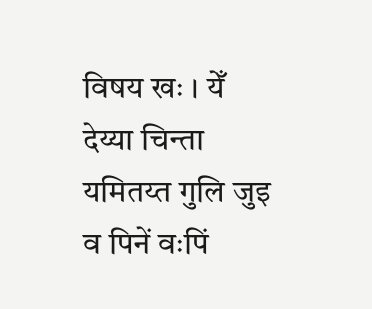विषय खः । येँ देय्या चिन्ता यमितय्त गुलि जुइ व पिनें वःपिं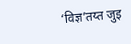‘विज्ञ’तय्त जुइ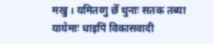मखु । यमितय्गु छेँ थुनाः सतक तब्या यायेमाः धाइपिं विकासवादी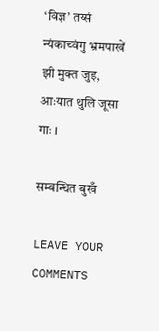‘विज्ञ’ तय्सं न्यंकाच्वंगु भ्रमपाखें झी मुक्त जुइ, आःयात थुलि जूसा गाः ।

सम्बन्धित बुखँ

LEAVE YOUR COMMENTS